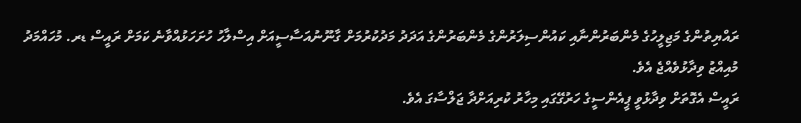ރައްޔިތުންގެ މަޖިލީހުގެ މެންބަރުންނާއި ކައުންސިލަރުންގެ މެންބަރުންގެ އަދަދު މަދުކުރުމަށް ގާނޫނުއަސާސީއަށް އިސްލާހު ހުށަހަޅުއްވާނެ ކަމަށް ރައީސް ޑރ. މުހައްމަދު މުއިއްޒު ވިދާޅުވެއްޖެ އެވެ.
ރައީސް އެގޮތަށް ވިދާޅުވީ ޕީއެންސީގެ ހަރުގޭގައި މިހާރު ކުރިއަށްދާ ޖަލްސާގަ އެވެ.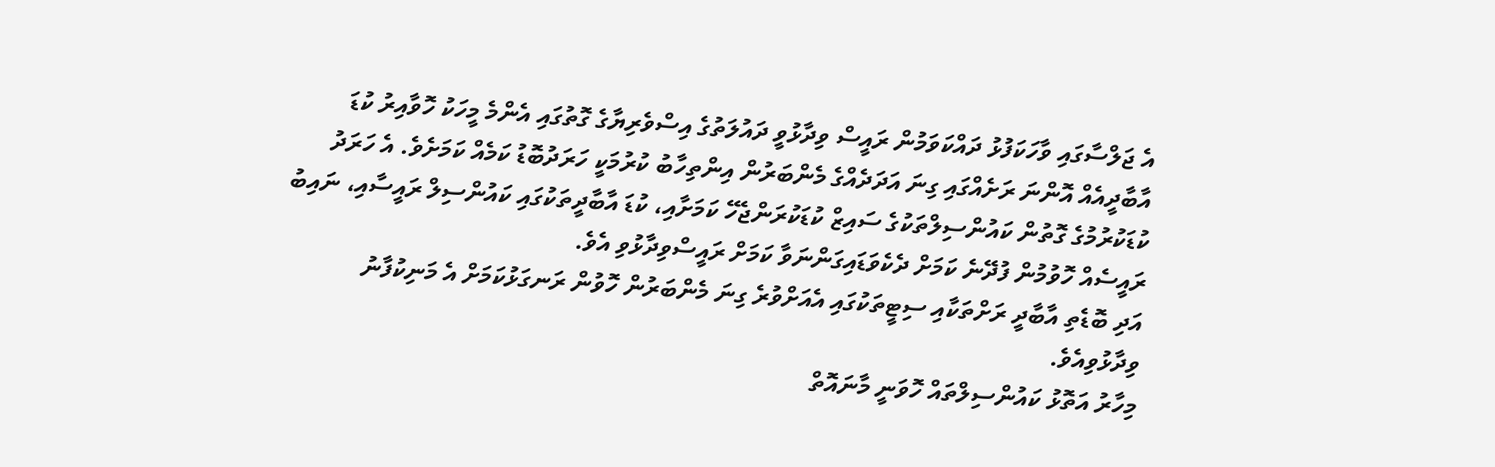އެ ޖަލްސާގައި ވާހަކަފުޅު ދައްކަވަމުން ރައީސް ވިދާޅުވީ ދައުލަތުގެ އިސްވެރިޔާގެ ގޮތުގައި އެންމެ މީހަކު ހޮވާއިރު ކުޑަ އާބާދީއެއް އޮންނަ ރަށެއްގައި ގިނަ އަދަދެއްގެ މެންބަރުން އިންތިހާބު ކުރުމަކީ ހަރަދުބޮޑު ކަމެއް ކަމަށެވެ. އެ ހަރަދު ކުޑަކުރުމުގެ ގޮތުން ކައުންސިލްތަކުގެ ސައިޒް ކުޑަކުރަންޖެހޭ ކަމަށާއި، ކުޑަ އާބާދީތަކުގައި ކައުންސިލް ރައީސާއި، ނައިބު ރައީސެއް ހޮވުމުން ފުދޭނެ ކަމަށް ދެކެވަޑައިގަންނަވާ ކަމަށް ރައީސްވިދާޅުވި އެވެ.
އަދި ބޮޑެތި އާބާދީ ރަށްތަކާއި ސިޓީތަކުގައި އެއަށްވުރެ ގިނަ މެންބަރުން ހޮވުން ރަނގަޅުކަމަށް އެ މަނިކުފާނު ވިދާޅުވިއެވެ.
މިހާރު އަތޮޅު ކައުންސިލްތައް ހޮވަނީ މާނައޮތް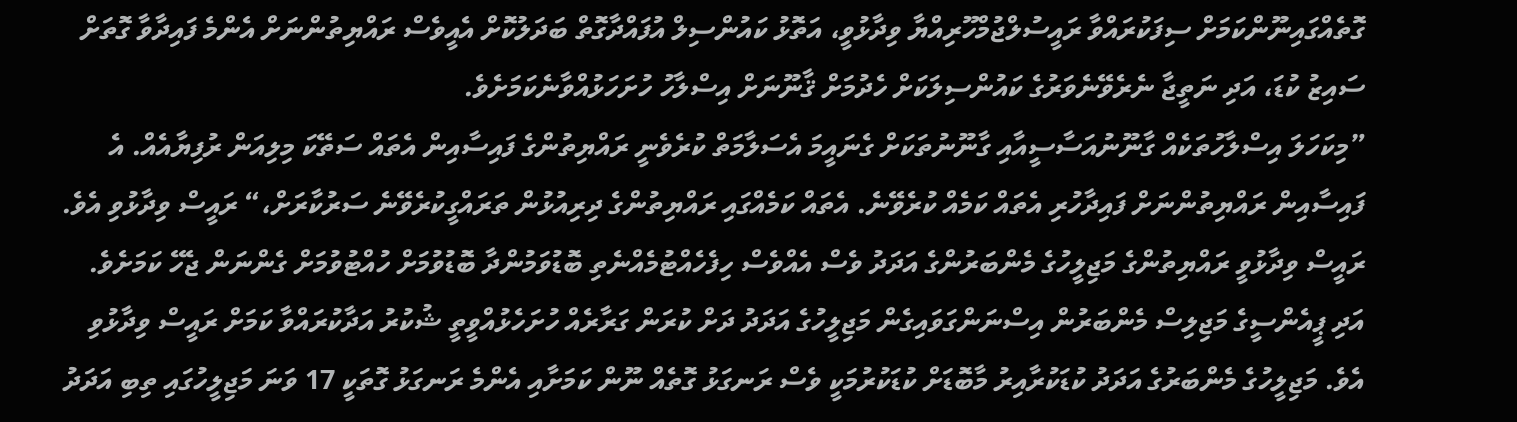ގޮތެއްގައިނޫންކަމަށް ސިފަކުރައްވާ ރައީސުލްޖުމްހޫރިއްޔާ ވިދާޅުވީ، އަތޮޅު ކައުންސިލް އުފައްދާގޮތް ބަދަލުކޮށް އެއީވެސް ރައްޔިތުންނަށް އެންމެ ފައިދާވާ ގޮތަށް ސައިޒު ކުޑަ، އަދި ނަތީޖާ ނެރެވޭނެވަރުގެ ކައުންސިލަކަށް ހެދުމަށް ޤާނޫނަށް އިސްލާހު ހުށަހަޅުއްވާނެކަމަށެވެ.
”މިކަހަލަ އިސްލާހުތަކެއް ގާނޫނުއަސާސީއާއި ގާނޫނުތަކަށް ގެނައީމަ އެސަލާމަތް ކުރެވެނީ ރައްޔިތުންގެ ފައިސާއިން އެތައް ސަތޭކަ މިލިއަން ރުފިޔާއެއް. އެ ފައިސާއިން ރައްޔިތުންނަށް ފައިދާހުރި އެތައް ކަމެއް ކުރެވޭނެ. އެތައް ކަމެއްގައި ރައްޔިތުންގެ ދިރިއުޅުން ތަރައްގީކުރެވޭނެ ސަރުކާރަށް،“ ރައީސް ވިދާޅުވި އެވެ.
ރައީސް ވިދާޅުވީ ރައްޔިތުންގެ މަޖިލީހުގެ މެންބަރުންގެ އަދަދު ވެސް އެއްވެސް ހިފެހެއްޓުމެއްނެތި ބޮޑުވަމުންދާ ބޮޑުވުމަށް ހުއްޓުވުމަށް ގެންނަން ޖެހޭ ކަމަށެވެ.
އަދި ޕީއެންސީގެ މަޖިލިސް މެންބަރުން އިސްނަންގަވައިގެން މަޖިލީހުގެ އަދަދު ދަށް ކުރަން ގަރާރެއް ހުށަހެޅުއްވީތީ ޝުކުރު އަދާކުރައްވާ ކަމަށް ރައީސް ވިދާޅުވި އެވެ. މަޖިލީހުގެ މެންބަރުގެ އަދަދު ކުޑަކުރާއިރު މާބޮޑަށް ކުޑަކުރުމަކީ ވެސް ރަނގަޅު ގޮތެއް ނޫން ކަމަށާއި އެންމެ ރަނގަޅު ގޮތަކީ 17 ވަނަ މަޖިލީހުގައި ތިބި އަދަދު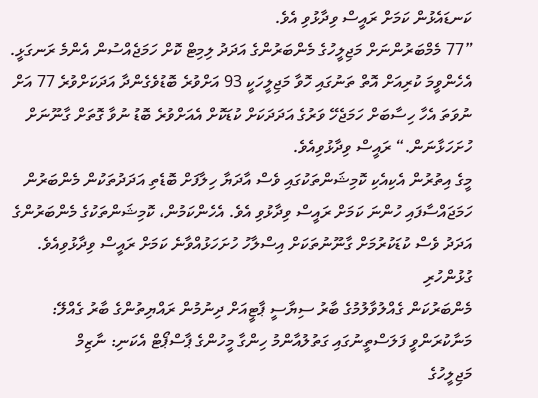ކަނޑައެޅުން ކަމަށް ރައީސް ވިދާޅުވި އެވެ.
”77 މެމްބަރުންނަށް މަޖިލީހުގެ މެންބަރުންގެ އަދަދު ލިމިޓް ކޮށް ހަމަޖެއްސުން އެންމެ ރަނގަޅީ. އެހެންވީމަ ކުރިއަށް އޮތް ތަނުގައި ހޮވާ މަޖިލީހަކީ 93 އަށްވުރެ ބޮޑުވެގެންދާ އަދަކަށްވުރެ 77 އަށް ނުވަތަ އެހާ ހިސާބަށް ހަމަޖެހޭ ވަރުގެ އަދަދަކަށް ކުޑަކޮށް އެއަށްވުރެ ބޮޑު ނުވާ ގޮތަށް ގާނޫނަށް ހުށަހަޅާނަން.“ ރައީސް ވިދާޅުވިއެވެ.
މީގެ އިތުރުން އެކިއެކި ކޮމިޝަންތަކުގައި ވެސް އާދަޔާ ހިލާފަށް ބޮޑެތި އަދަދުތަކުން މެންބަރުން ހަމަޖައްސާފައި ހުންނަ ކަމަށް ރައީސް ވިދާޅުވި އެވެ. އެހެންކަމުން، ކޮމިޝަންތަކުގެ މެންބަރުންގެ އަދަދު ވެސް ކުޑަކުރުމަށް ގާނޫނުތަކަށް އިސްލާހު ހުށަހަޅުއްވާނެ ކަމަށް ރައީސް ވިދާޅުވިއެވެ.
ގުޅުންހުރި
މެންބަރުކަން ގެއްލުވާލުމުގެ ބާރު ސިޔާސީ ޕާޓީއަށް ދިނުމުން ރައްޔިތުންގެ ބާރު ގެއްލޭ:
މަނާކުރަންވީ ފަލަސްތީނުގައި ގަތުލުއާންމު ހިންގާ މީހުންގެ ޕާސްޕޯޓް އެކަނި: ނާޒިމް
މަޖިލީހުގެ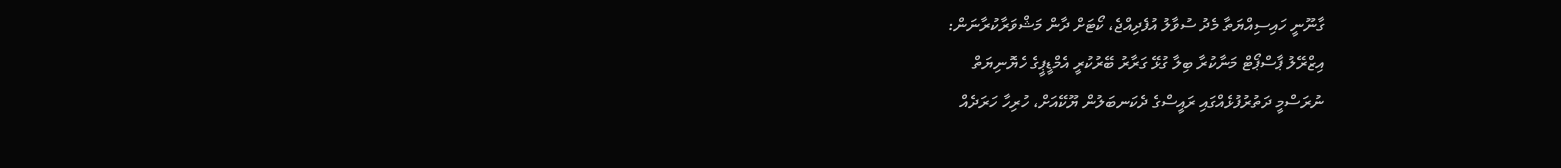ގާނޫނީ ހައިސިއްޔަތާ މެދު ސުވާލު އުފެދިއްޖެ، ކޯޓަށް ދާން މަޝްވަރާކުރާނަން:
އިޒްރޭލު ޕާސްޕޯޓް މަނާކުރާ ބިލާ ގުޅޭ ގަރާރު ބޭރުކުރީ އެމްޑީޕީގެ ހެޔޮނިޔަތް
ނުރަސްމީ ދަތުރުފުޅެއްގައި ރައީސްގެ ދެކަނބަލުން ޔޫކޭއަށް، ހުރިހާ ހަރަދެއް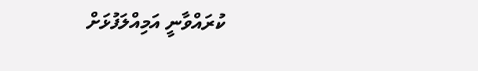ކުރައްވާނީ އަމިއްލަފުޅަށް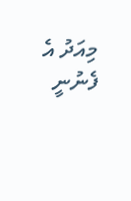މިއަދު އެ ފެނުނީ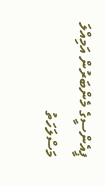ޕީއެންސީގެ މެންބަރުން އަމިއްލަ މަސްލަހަތު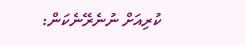ކުރިއަށް ނުނެރޭނެކަން: